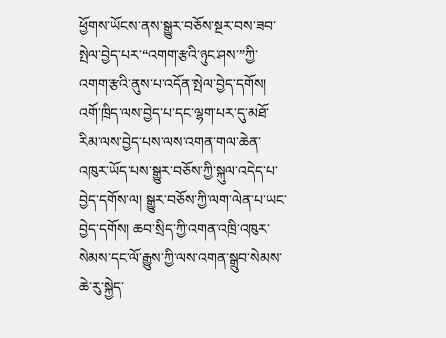ཕྱོགས་ཡོངས་ནས་སྒྱུར་བཅོས་སྔར་བས་ཟབ་སྤེལ་བྱེད་པར་“འགག་རྩའི་ཉུང་ཤས་”ཀྱི་འགག་རྩའི་ནུས་པ་འདོན་སྤེལ་བྱེད་དགོས། འགོ་ཁྲིད་ལས་བྱེད་པ་དང་ལྷག་པར་དུ་མཐོ་རིམ་ལས་བྱེད་པས་ལས་འགན་གལ་ཆེན་འཁུར་ཡོད་པས་སྒྱུར་བཅོས་ཀྱི་སྐུལ་འདེད་པ་བྱེད་དགོས་ལ། སྒྱུར་བཅོས་ཀྱི་ལག་ལེན་པ་ཡང་བྱེད་དགོས། ཆབ་སྲིད་ཀྱི་འགན་འཁྲི་འཁུར་སེམས་དང་ལོ་རྒྱུས་ཀྱི་ལས་འགན་སྒྲུབ་སེམས་ཆེ་རུ་སྐྱེད་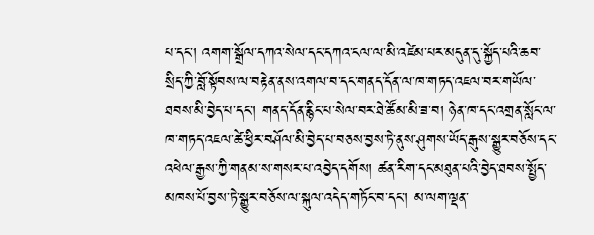པ་དང་། འགག་སྒྲོལ་དཀའ་སེལ་དང་དཀའ་ངལ་ལ་མི་འཛེམ་པར་མདུན་དུ་སྐྱོད་པའི་ཆབ་སྲིད་ཀྱི་བློ་སྟོབས་ལ་བརྟེན་ནས་འགལ་བ་དང་གནད་དོན་ལ་ཁ་གཏད་འཇལ་བར་གཡོལ་ཐབས་མི་བྱེད་པ་དང་། གནད་དོན་རྙིང་པ་སེལ་བར་ཐེ་ཚོམ་མི་ཟ་བ། ཉེན་ཁ་དང་འགྲན་སློང་ལ་ཁ་གཏད་འཇལ་ཚེ་ཕྱིར་བཤོལ་མི་བྱེད་པ་བཅས་བྱས་ཏེ་ནུས་ཤུགས་ཡོད་རྒུས་སྒྱུར་བཅོས་དང་འཕེལ་རྒྱས་ཀྱི་གནམ་ས་གསར་པ་འབྱེད་དགོས། ཚན་རིག་དང་མཐུན་པའི་བྱེད་ཐབས་སྤྱོད་མཁས་པོ་བྱས་ཏེ་སྒྱུར་བཅོས་ལ་སྐུལ་འདེད་གཏོང་བ་དང་། མ་ལག་ལྡན་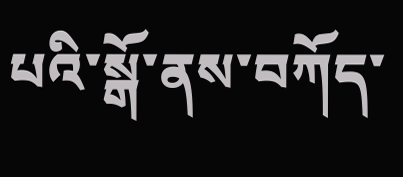པའི་སྒོ་ནས་བཀོད་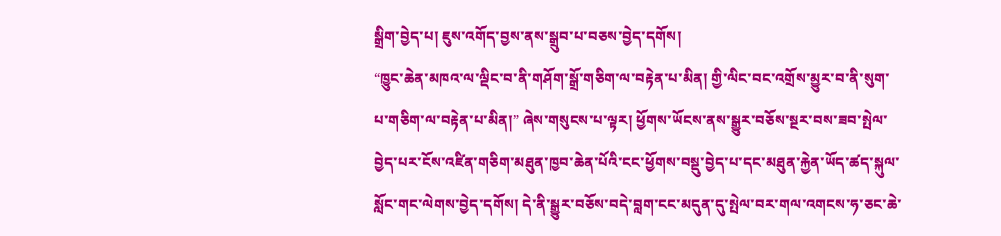སྒྲིག་བྱེད་པ། ཇུས་འགོད་བྱས་ནས་སྒྲུབ་པ་བཅས་བྱེད་དགོས།
“ཁྱུང་ཆེན་མཁའ་ལ་ལྡིང་བ་ནི་གཤོག་སྒྲོ་གཅིག་ལ་བརྟེན་པ་མིན། གྱི་ལིང་བང་འགྲོས་མྱུར་བ་ནི་སུག་པ་གཅིག་ལ་བརྟེན་པ་མིན།” ཞེས་གསུངས་པ་ལྟར། ཕྱོགས་ཡོངས་ནས་སྒྱུར་བཅོས་སྔར་བས་ཟབ་སྤེལ་བྱེད་པར་ངོས་འཛིན་གཅིག་མཐུན་ཁྱབ་ཆེན་པོའི་ངང་ཕྱོགས་བསྡུ་བྱེད་པ་དང་མཐུན་རྐྱེན་ཡོད་ཚད་སྐུལ་སློང་གང་ལེགས་བྱེད་དགོས། དེ་ནི་སྒྱུར་བཅོས་བདེ་བླག་ངང་མདུན་དུ་སྤེལ་བར་གལ་འགངས་ཧ་ཅང་ཆེ་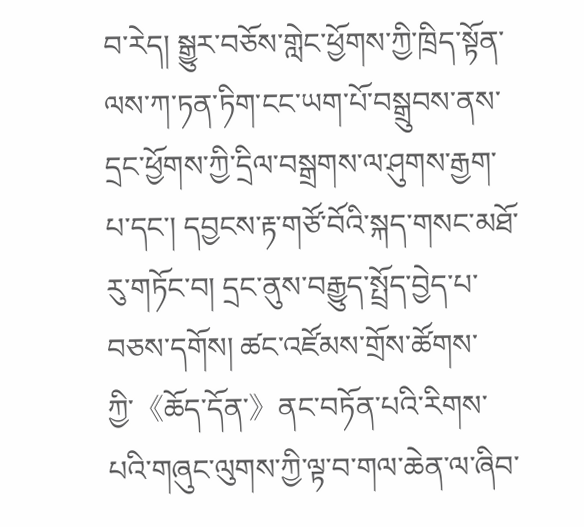བ་རེད། སྒྱུར་བཅོས་གླེང་ཕྱོགས་ཀྱི་ཁྲིད་སྟོན་ལས་ཀ་ཏན་ཏིག་ངང་ཡག་པོ་བསྒྲུབས་ནས་དྲང་ཕྱོགས་ཀྱི་དྲིལ་བསྒྲགས་ལ་ཤུགས་རྒྱག་པ་དང་། དབྱངས་རྟ་གཙོ་བོའི་སྐད་གསང་མཐོ་རུ་གཏོང་བ། དྲང་ནུས་བརྒྱུད་སྤྲོད་བྱེད་པ་བཅས་དགོས། ཚང་འཛོམས་གྲོས་ཚོགས་ཀྱི་《ཆོད་དོན་》ནང་བཏོན་པའི་རིགས་པའི་གཞུང་ལུགས་ཀྱི་ལྟ་བ་གལ་ཆེན་ལ་ཞིབ་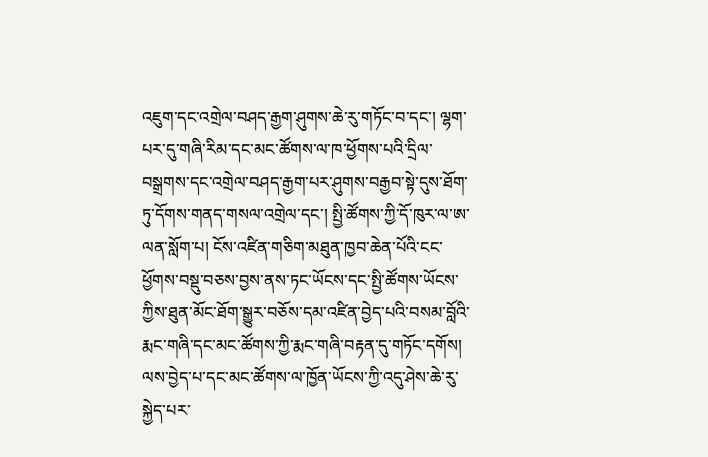འཇུག་དང་འགྲེལ་བཤད་རྒྱག་ཤུགས་ཆེ་རུ་གཏོང་བ་དང་། ལྷག་པར་དུ་གཞི་རིམ་དང་མང་ཚོགས་ལ་ཁ་ཕྱོགས་པའི་དྲིལ་བསྒྲགས་དང་འགྲེལ་བཤད་རྒྱག་པར་ཤུགས་བརྒྱབ་སྟེ་དུས་ཐོག་ཏུ་དོགས་གནད་གསལ་འགྲེལ་དང་། སྤྱི་ཚོགས་ཀྱི་དོ་ཁུར་ལ་ཨ་ལན་སློག་པ། ངོས་འཛིན་གཅིག་མཐུན་ཁྱབ་ཆེན་པོའི་ངང་ཕྱོགས་བསྡུ་བཅས་བྱས་ནས་ཏང་ཡོངས་དང་སྤྱི་ཚོགས་ཡོངས་ཀྱིས་ཐུན་མོང་ཐོག་སྒྱུར་བཅོས་དམ་འཛིན་བྱེད་པའི་བསམ་བློའི་རྨང་གཞི་དང་མང་ཚོགས་ཀྱི་རྨང་གཞི་བརྟན་དུ་གཏོང་དགོས། ལས་བྱེད་པ་དང་མང་ཚོགས་ལ་ཁྱོན་ཡོངས་ཀྱི་འདུ་ཤེས་ཆེ་རུ་སྐྱེད་པར་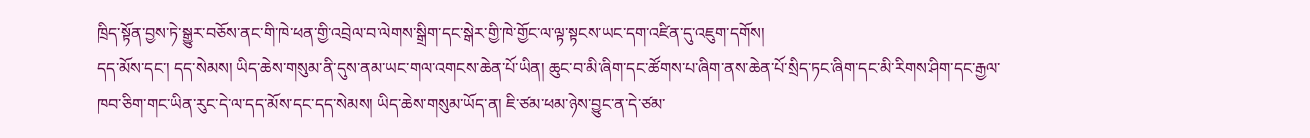ཁྲིད་སྟོན་བྱས་ཏེ་སྒྱུར་བཅོས་ནང་གི་ཁེ་ཕན་གྱི་འབྲེལ་བ་ལེགས་སྒྲིག་དང་སྒེར་གྱི་ཁེ་གྱོང་ལ་ལྟ་སྟངས་ཡང་དག་འཛིན་དུ་འཇུག་དགོས།
དད་མོས་དང་། དད་སེམས། ཡིད་ཆེས་གསུམ་ནི་དུས་ནམ་ཡང་གལ་འགངས་ཆེན་པོ་ཡིན། ཆུང་བ་མི་ཞིག་དང་ཚོགས་པ་ཞིག་ནས་ཆེན་པོ་སྲིད་ཏང་ཞིག་དང་མི་རིགས་ཤིག་དང་རྒྱལ་ཁབ་ཅིག་གང་ཡིན་རུང་དེ་ལ་དད་མོས་དང་དད་སེམས། ཡིད་ཆེས་གསུམ་ཡོད་ན། ཇི་ཙམ་ཕམ་ཉེས་བྱུང་ན་དེ་ཙམ་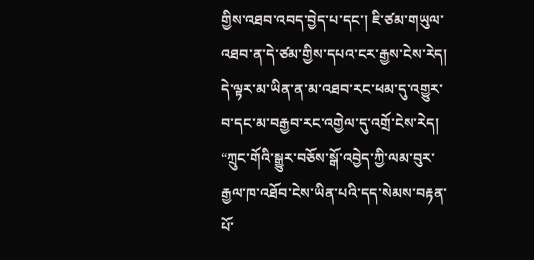གྱིས་འཐབ་འབད་བྱེད་པ་དང་། ཇི་ཙམ་གཡུལ་འཐབ་ན་དེ་ཙམ་གྱིས་དཔའ་ངར་རྒྱས་ངེས་རེད། དེ་ལྟར་མ་ཡིན་ན་མ་འཐབ་རང་ཕམ་དུ་འགྱུར་བ་དང་མ་བརྒྱབ་རང་འགྱེལ་དུ་འགྲོ་ངེས་རེད།
“ཀྲུང་གོའི་སྒྱུར་བཅོས་སྒོ་འབྱེད་ཀྱི་ལམ་བུར་རྒྱལ་ཁ་འཐོབ་ངེས་ཡིན་པའི་དད་སེམས་བརྟན་པོ་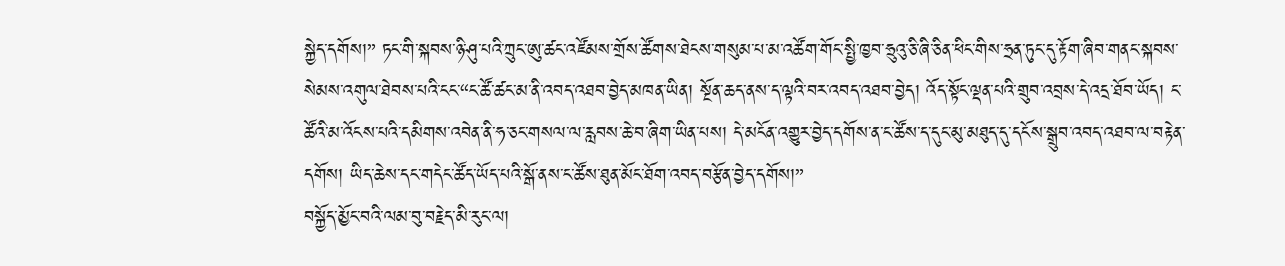སྐྱེད་དགོས།” ཏང་གི་སྐབས་ཉི་ཤུ་པའི་ཀྲུང་ཨུ་ཚང་འཛོམས་གྲོས་ཚོགས་ཐེངས་གསུམ་པ་མ་འཚོག་གོང་སྤྱི་ཁྱབ་ཧྲུའུ་ཅི་ཞི་ཅིན་ཕིང་གིས་ཧྲན་ཏུང་དུ་རྟོག་ཞིབ་གནང་སྐབས་སེམས་འགུལ་ཐེབས་པའི་ངང་“ང་ཚོ་ཚང་མ་ནི་འབད་འཐབ་བྱེད་མཁན་ཡིན། སྔོན་ཆད་ནས་ད་ལྟའི་བར་འབད་འཐབ་བྱེད། འོད་སྟོང་ལྡན་པའི་གྲུབ་འབྲས་དེ་འདྲ་ཐོབ་ཡོད། ང་ཚོའི་མ་འོངས་པའི་དམིགས་འབེན་ནི་ཧ་ཅང་གསལ་ལ་རླབས་ཆེ་བ་ཞིག་ཡིན་པས། དེ་མངོན་འགྱུར་བྱེད་དགོས་ན་ང་ཚོས་ད་དུང་མུ་མཐུད་དུ་དངོས་སྒྲུབ་འབད་འཐབ་ལ་བརྟེན་དགོས། ཡིད་ཆེས་དང་གདེང་ཚོད་ཡོད་པའི་སྒོ་ནས་ང་ཚོས་ཐུན་མོང་ཐོག་འབད་བརྩོན་བྱེད་དགོས།”
བསྐྱོད་མྱོང་བའི་ལམ་བུ་བརྗེད་མི་རུང་ལ།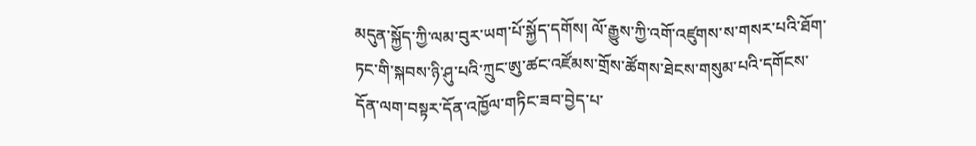མདུན་སྐྱོད་ཀྱི་ལམ་བུར་ཡག་པོ་སྐྱོད་དགོས། ལོ་རྒྱུས་ཀྱི་འགོ་འཛུགས་ས་གསར་པའི་ཐོག་ཏང་གི་སྐབས་ཉི་ཤུ་པའི་ཀྲུང་ཨུ་ཚང་འཛོམས་གྲོས་ཚོགས་ཐེངས་གསུམ་པའི་དགོངས་དོན་ལག་བསྟར་དོན་འཁྱོལ་གཏིང་ཟབ་བྱེད་པ་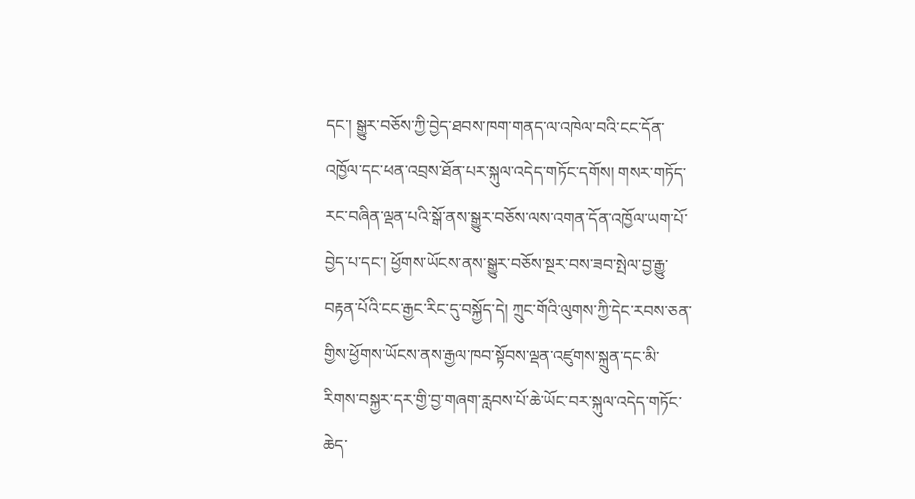དང་། སྒྱུར་བཅོས་ཀྱི་བྱེད་ཐབས་ཁག་གནད་ལ་འཁེལ་བའི་ངང་དོན་འཁྱོལ་དང་ཕན་འབྲས་ཐོན་པར་སྐུལ་འདེད་གཏོང་དགོས། གསར་གཏོད་རང་བཞིན་ལྡན་པའི་སྒོ་ནས་སྒྱུར་བཅོས་ལས་འགན་དོན་འཁྱོལ་ཡག་པོ་བྱེད་པ་དང་། ཕྱོགས་ཡོངས་ནས་སྒྱུར་བཅོས་སྔར་བས་ཟབ་སྤེལ་བྱ་རྒྱུ་བརྟན་པོའི་ངང་རྒྱང་རིང་དུ་བསྐྱོད་དེ། ཀྲུང་གོའི་ལུགས་ཀྱི་དེང་རབས་ཅན་གྱིས་ཕྱོགས་ཡོངས་ནས་རྒྱལ་ཁབ་སྟོབས་ལྡན་འཛུགས་སྐྲུན་དང་མི་རིགས་བསྐྱར་དར་གྱི་བྱ་གཞག་རླབས་པོ་ཆེ་ཡོང་བར་སྐུལ་འདེད་གཏོང་ཆེད་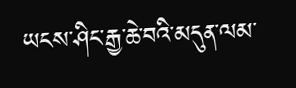ཡངས་ཤིང་རྒྱ་ཆེ་བའི་མདུན་ལམ་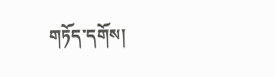གཏོད་དགོས།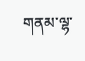གནམ་ལྷ་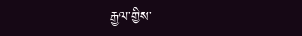རྒྱལ་གྱིས་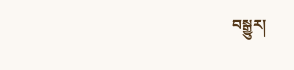བསྒྱུར།